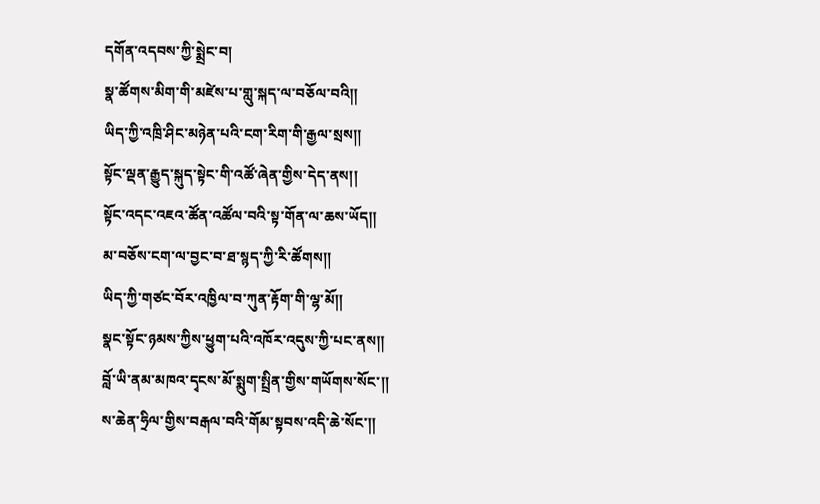དགོན་འདབས་ཀྱི་སྨྲེང་བ།
སྣ་ཚོགས་མིག་གི་མཛེས་པ་གླུ་སྐད་ལ་བཅོལ་བའི།།
ཡིད་ཀྱི་འཁྲི་ཤིང་མཉེན་པའི་ངག་རིག་གི་རྒྱལ་སྲས།།
སྟོང་ལྡན་རྒྱུད་སྐུད་སྟེང་གི་འཚོ་ཞེན་གྱིས་དེད་ནས།།
སྟོང་འདང་འཇའ་ཚོན་འཚོལ་བའི་སྟ་གོན་ལ་ཆས་ཡོད།།
མ་བཅོས་ངག་ལ་བྱང་བ་ཐ་སྙད་ཀྱི་རི་ཚོགས།།
ཡིད་ཀྱི་གཙང་བོར་འཁྱིལ་བ་ཀུན་རྟོག་གི་ལྷ་མོ།།
སྣང་སྟོང་ཉམས་ཀྱིས་ཕྱུག་པའི་འཁོར་འདུས་ཀྱི་པང་ནས།།
བློ་ཡི་ནམ་མཁའ་དྭངས་མོ་སྨུག་སྤྲིན་གྱིས་གཡོགས་སོང་།།
ས་ཆེན་ཧྲིལ་གྱིས་བརྒལ་བའི་གོམ་སྟབས་འདི་ཆེ་སོང་།།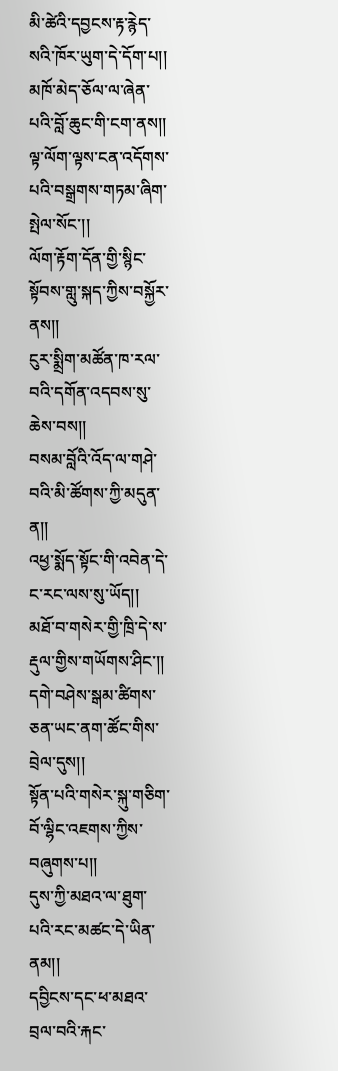མི་ཚེའི་དབྱངས་རྟ་རྙེད་སའི་ཁོར་ཡུག་དེ་དོག་པ།།
མཁོ་མེད་ཅོལ་ལ་ཞེན་པའི་བློ་ཆུང་གི་ངག་ནས།།
ལྟ་ལོག་ལྟས་ངན་འདོགས་པའི་བསྒྲགས་གཏམ་ཞིག་སྤེལ་སོང་།།
ལོག་རྟོག་དོན་གྱི་སྙིང་སྟོབས་གླུ་སྐད་ཀྱིས་བསྐྱོར་ནས།།
ངུར་སྨྲིག་མཚོན་ཁ་རལ་བའི་དགོན་འདབས་སུ་ཆེས་བས།།
བསམ་བློའི་འོད་ལ་གཤེ་བའི་མི་ཚོགས་ཀྱི་མདུན་ན།།
འཕྱ་སྨོད་སྟོང་གི་འབེན་དེ་ང་རང་ལས་སུ་ཡོད།།
མཐོ་བ་གསེར་གྱི་ཁྲི་དེ་ས་རྡུལ་གྱིས་གཡོགས་ཤིང་།།
དགེ་བཤེས་སྒམ་ཚིགས་ཅན་ཡང་ནག་ཚོང་གིས་བྲེལ་དུས།།
སྟོན་པའི་གསེར་སྐུ་གཅིག་བོ་ལྷིང་འཇགས་ཀྱིས་བཞུགས་པ།།
དུས་ཀྱི་མཐའ་ལ་ཐུག་པའི་རང་མཚང་དེ་ཡིན་ནམ།།
དབྱིངས་དང་ཕ་མཐའ་བྲལ་བའི་རྐང་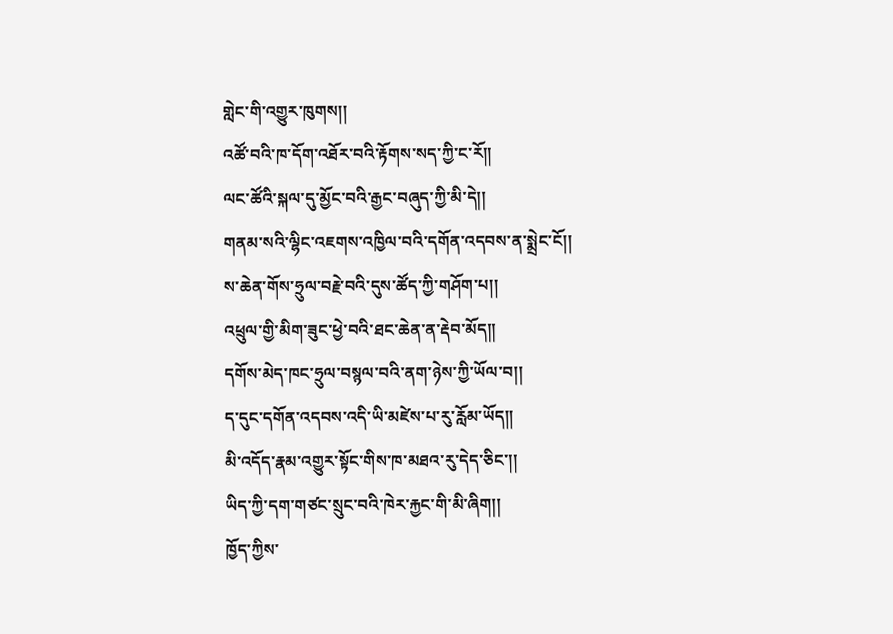གླེང་གི་འགྱུར་ཁུགས།།
འཚོ་བའི་ཁ་དོག་འཐོར་བའི་རྟོགས་སད་ཀྱི་ང་རོ།།
ལང་ཚོའི་སྐལ་དུ་མྱོང་བའི་རྒྱང་བཞུད་ཀྱི་མི་དེ།།
གནམ་སའི་ལྷིང་འཇགས་འཁྱིལ་བའི་དགོན་འདབས་ན་སྨྲེང་ངོ།།
ས་ཆེན་གོས་ཧྲུལ་བརྗེ་བའི་དུས་ཚོད་ཀྱི་གཤོག་པ།།
འཕྲུལ་གྱི་མིག་ཟུང་ཕྱེ་བའི་ཐང་ཆེན་ན་རྡེབ་མོད།།
དགོས་མེད་ཁང་ཧྲུལ་བསྙལ་བའི་ནག་ཉེས་ཀྱི་ཡོལ་བ།།
ད་དུང་དགོན་འདབས་འདི་ཡི་མཛེས་པ་རུ་རློམ་ཡོད།།
མི་འདོད་རྣམ་འགྱུར་སྟོང་གིས་ཁ་མཐའ་རུ་དེད་ཅིང་།།
ཡིད་ཀྱི་དག་གཙང་སྲུང་བའི་ཁེར་རྐྱང་གི་མི་ཞིག།།
ཁྱོད་ཀྱིས་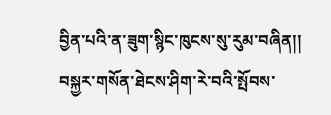བྱིན་པའི་ན་ཟུག་སྙིང་ཁུངས་སུ་རུམ་བཞིན།།
བསྐྱར་གསོན་ཐེངས་ཤིག་རེ་བའི་སྤོབས་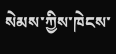སེམས་ཀྱིས་ཁེངས་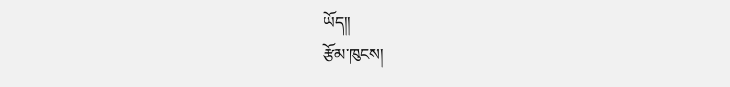ཡོད།།
རྩོམ་ཁུངས།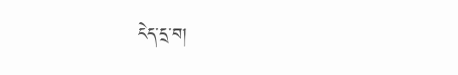ངེད་དྲ་བ།